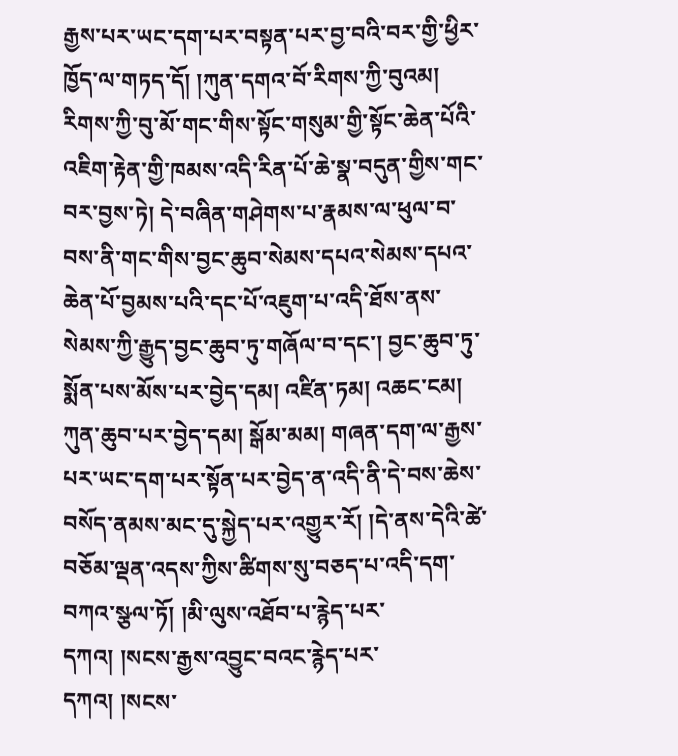རྒྱས་པར་ཡང་དག་པར་བསྟན་པར་བྱ་བའི་བར་གྱི་ཕྱིར་ཁྱོད་ལ་གཏད་དོ། །ཀུན་དགའ་བོ་རིགས་ཀྱི་བུའམ། རིགས་ཀྱི་བུ་མོ་གང་གིས་སྟོང་གསུམ་གྱི་སྟོང་ཆེན་པོའི་འཇིག་རྟེན་གྱི་ཁམས་འདི་རིན་པོ་ཆེ་སྣ་བདུན་གྱིས་གང་བར་བྱས་ཏེ། དེ་བཞིན་གཤེགས་པ་རྣམས་ལ་ཕུལ་བ་བས་ནི་གང་གིས་བྱང་ཆུབ་སེམས་དཔའ་སེམས་དཔའ་ཆེན་པོ་བྱམས་པའི་དང་པོ་འཇུག་པ་འདི་ཐོས་ནས་སེམས་ཀྱི་རྒྱུད་བྱང་ཆུབ་ཏུ་གཞོལ་བ་དང་། བྱང་ཆུབ་ཏུ་སྨོན་པས་མོས་པར་བྱེད་དམ། འཛིན་ཏམ། འཆང་ངམ། ཀུན་ཆུབ་པར་བྱེད་དམ། སྒོམ་མམ། གཞན་དག་ལ་རྒྱས་པར་ཡང་དག་པར་སྟོན་པར་བྱེད་ན་འདི་ནི་དེ་བས་ཆེས་བསོད་ནམས་མང་དུ་སྐྱེད་པར་འགྱུར་རོ། །དེ་ནས་དེའི་ཚེ་བཅོམ་ལྡན་འདས་ཀྱིས་ཚིགས་སུ་བཅད་པ་འདི་དག་བཀའ་སྩལ་ཏོ། །མི་ལུས་འཐོབ་པ་རྙེད་པར་དཀའ། །སངས་རྒྱས་འབྱུང་བའང་རྙེད་པར་དཀའ། །སངས་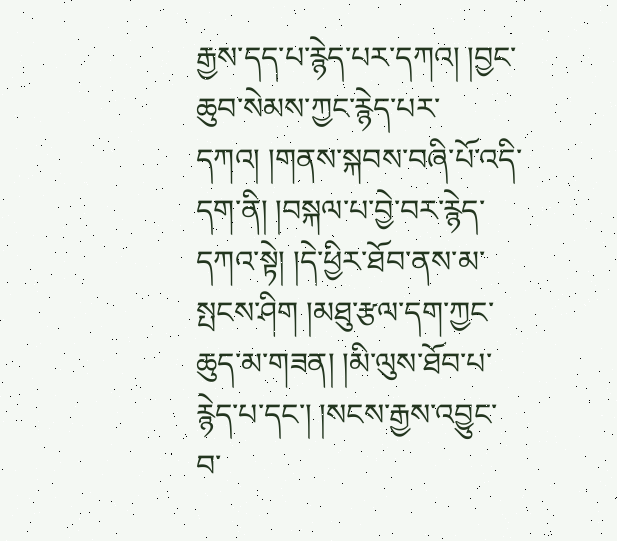རྒྱས་དད་པ་རྙེད་པར་དཀའ། །བྱང་ཆུབ་སེམས་ཀྱང་རྙེད་པར་དཀའ། །གནས་སྐབས་བཞི་པོ་འདི་དག་ནི། །བསྐལ་པ་བྱེ་བར་རྙེད་དཀའ་སྟེ། །དེ་ཕྱིར་ཐོབ་ནས་མ་སྤངས་ཤིག །མཐུ་རྩལ་དག་ཀྱང་ཆུད་མ་གཟན། །མི་ལུས་ཐོབ་པ་རྙེད་པ་དང་། །སངས་རྒྱས་འབྱུང་བ་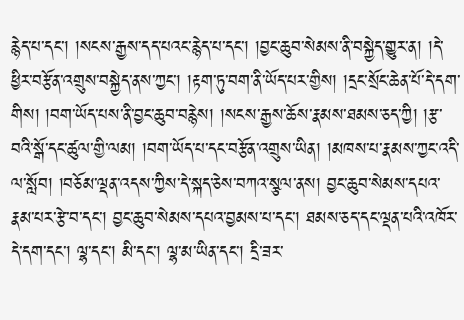རྙེད་པ་དང་། །སངས་རྒྱས་དད་པའང་རྙེད་པ་དང་། །བྱང་ཆུབ་སེམས་ནི་བསྐྱེད་གྱུར་ན། །དེ་ཕྱིར་བརྩོན་འགྲུས་བསྐྱེད་ནས་ཀྱང་། །རྟག་ཏུ་བག་ནི་ཡོད་པར་གྱིས། །དྲང་སྲོང་ཆེན་པོ་དེ་དག་གིས། །བག་ཡོད་པས་ནི་བྱང་ཆུབ་བརྙེས། །སངས་རྒྱས་ཆོས་རྣམས་ཐམས་ཅད་ཀྱི། །རྩ་བའི་སྒོ་དང་ཚུལ་གྱི་ལམ། །བག་ཡོད་པ་དང་བརྩོན་འགྲུས་ཡིན། །མཁས་པ་རྣམས་ཀྱང་འདི་ལ་སློབ། །བཅོམ་ལྡན་འདས་ཀྱིས་དེ་སྐད་ཅེས་བཀའ་སྩལ་ནས། བྱང་ཆུབ་སེམས་དཔའ་རྣམ་པར་རྩེ་བ་དང་། བྱང་ཆུབ་སེམས་དཔའ་བྱམས་པ་དང་། ཐམས་ཅད་དང་ལྡན་པའི་འཁོར་དེ་དག་དང་། ལྷ་དང་། མི་དང་། ལྷ་མ་ཡིན་དང་། དྲི་ཟར་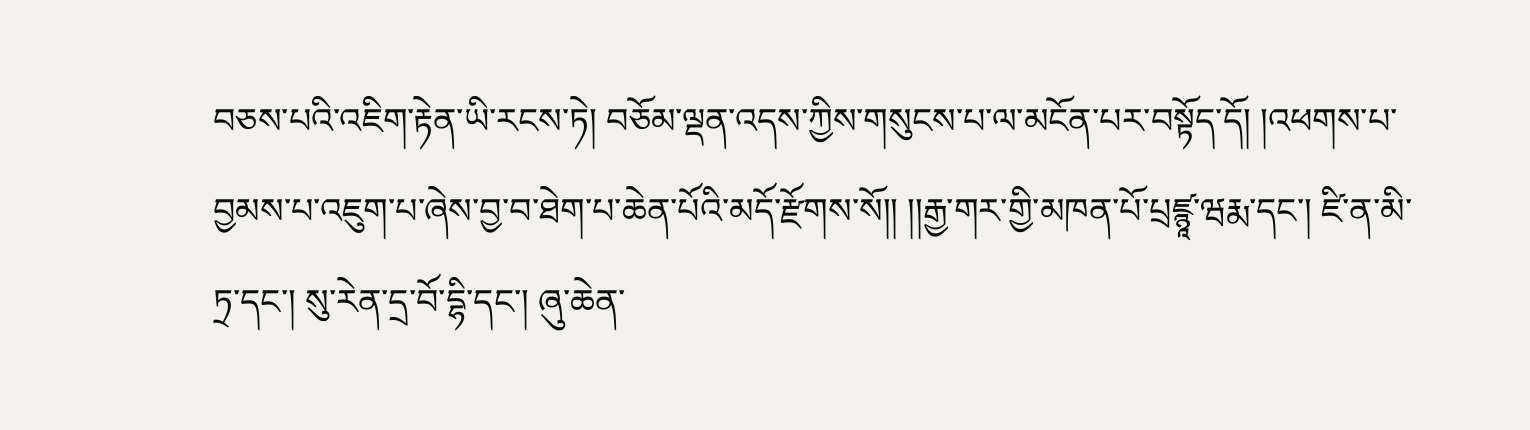བཅས་པའི་འཇིག་རྟེན་ཡི་རངས་ཏེ། བཅོམ་ལྡན་འདས་ཀྱིས་གསུངས་པ་ལ་མངོན་པར་བསྟོད་དོ། །འཕགས་པ་བྱམས་པ་འཇུག་པ་ཞེས་བྱ་བ་ཐེག་པ་ཆེན་པོའི་མདོ་རྫོགས་སོ།། །།རྒྱ་གར་གྱི་མཁན་པོ་པྲཛྙཱ་ཝརྨ་དང་། ཛི་ན་མི་ཏྲ་དང་། སུ་རེན་དྲ་བོ་དྷི་དང་། ཞུ་ཆེན་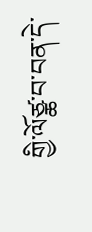གྱི་ལོཙྪ་བ་བན་དེ་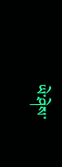ཡེ་ཤེས་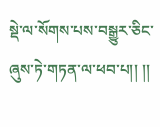སྡེ་ལ་སོགས་པས་བསྒྱུར་ཅིང་ཞུས་ཏེ་གཏན་ལ་ཕབ་པ།། །།